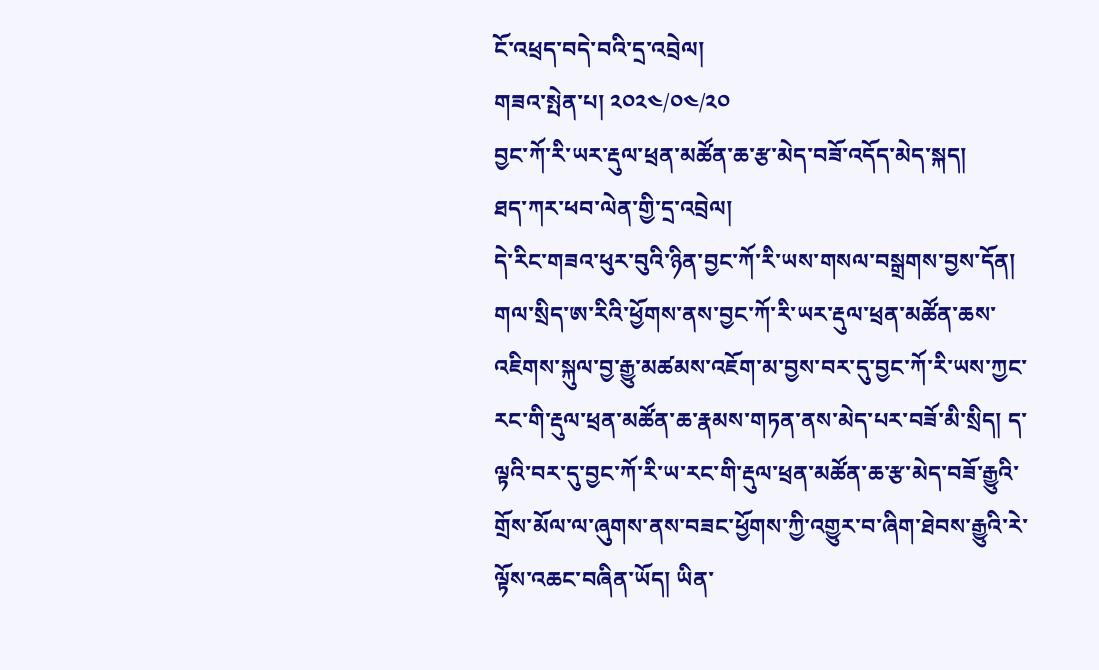ངོ་འཕྲད་བདེ་བའི་དྲ་འབྲེལ།
གཟའ་སྤེན་པ། ༢༠༢༤/༠༤/༢༠
བྱང་ཀོ་རི་ཡར་རྡུལ་ཕྲན་མཚོན་ཆ་རྩ་མེད་བཟོ་འདོད་མེད་སྐད།
ཐད་ཀར་ཕབ་ལེན་གྱི་དྲ་འབྲེལ།
དེ་རིང་གཟའ་ཕུར་བུའི་ཉིན་བྱང་ཀོ་རི་ཡས་གསལ་བསྒྲགས་བྱས་དོན། གལ་སྲིད་ཨ་རིའི་ཕྱོགས་ནས་བྱང་ཀོ་རི་ཡར་རྡུལ་ཕྲན་མཚོན་ཆས་འཇིགས་སྐུལ་བྱ་རྒྱུ་མཚམས་འཇོག་མ་བྱས་བར་དུ་བྱང་ཀོ་རི་ཡས་ཀྱང་རང་གི་རྡུལ་ཕྲན་མཚོན་ཆ་རྣམས་གཏན་ནས་མེད་པར་བཟོ་མི་སྲིད། ད་ལྟའི་བར་དུ་བྱང་ཀོ་རི་ཡ་རང་གི་རྡུལ་ཕྲན་མཚོན་ཆ་རྩ་མེད་བཟོ་རྒྱུའི་གྲོས་མོལ་ལ་ཞུགས་ནས་བཟང་ཕྱོགས་ཀྱི་འགྱུར་བ་ཞིག་ཐེབས་རྒྱུའི་རེ་ལྟོས་འཆང་བཞིན་ཡོད། ཡིན་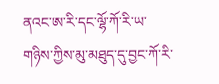ནའང་ཨ་རི་དང་ལྷོ་ཀོ་རི་ཡ་གཉིས་ཀྱིས་མུ་མཐུད་དུ་བྱང་ཀོ་རི་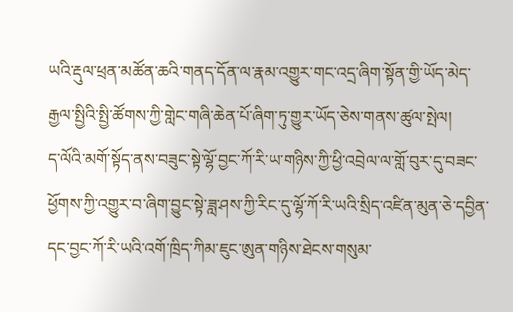ཡའི་རྡུལ་ཕྲན་མཚོན་ཆའི་གནད་དོན་ལ་རྣམ་འགྱུར་གང་འདྲ་ཞིག་སྟོན་གྱི་ཡོད་མེད་རྒྱལ་སྤྱིའི་སྤྱི་ཚོགས་ཀྱི་གླེང་གཞི་ཆེན་པོ་ཞིག་ཏུ་གྱུར་ཡོད་ཅེས་གནས་ཚུལ་སྤེལ།
ད་ལོའི་མགོ་སྟོད་ནས་བཟུང་སྟེ་ལྷོ་བྱང་ཀོ་རི་ཡ་གཉིས་ཀྱི་ཕྱི་འབྲེལ་ལ་གློ་བུར་དུ་བཟང་ཕྱོགས་ཀྱི་འགྱུར་བ་ཞིག་བྱུང་སྟེ་ཟླ་ཤས་ཀྱི་རིང་དུ་ལྷོ་ཀོ་རི་ཡའི་སྲིད་འཛིན་མུན་ཅེ་དབྱིན་དང་བྱང་ཀོ་རི་ཡའི་འགོ་ཁྲིད་ཀིམ་ཇུང་ཨུན་གཉིས་ཐེངས་གསུམ་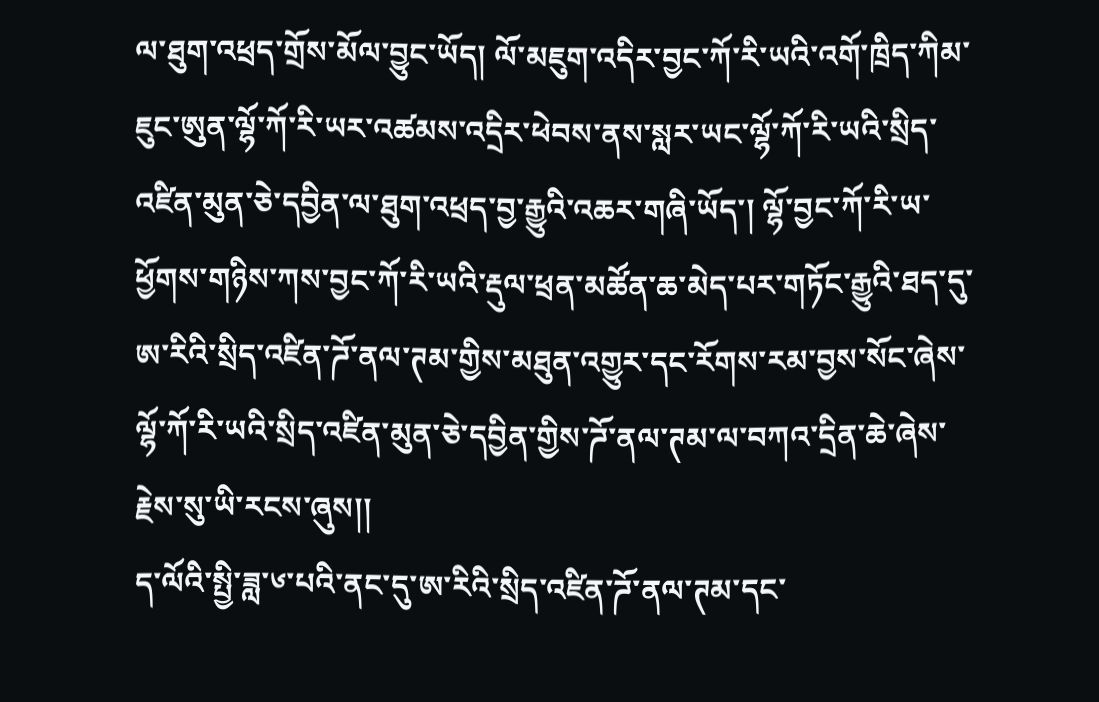ལ་ཐུག་འཕྲད་གྲོས་མོལ་བྱུང་ཡོད། ལོ་མཇུག་འདིར་བྱང་ཀོ་རི་ཡའི་འགོ་ཁྲིད་ཀིམ་ཇུང་ཨུན་ལྷོ་ཀོ་རི་ཡར་འཚམས་འདྲིར་ཕེབས་ནས་སླར་ཡང་ལྷོ་ཀོ་རི་ཡའི་སྲིད་འཛིན་མུན་ཅེ་དབྱིན་ལ་ཐུག་འཕྲད་བྱ་རྒྱུའི་འཆར་གཞི་ཡོད་། ལྷོ་བྱང་ཀོ་རི་ཡ་ཕྱོགས་གཉིས་ཀས་བྱང་ཀོ་རི་ཡའི་རྡུལ་ཕྲན་མཚོན་ཆ་མེད་པར་གཏོང་རྒྱུའི་ཐད་དུ་ཨ་རིའི་སྲིད་འཛིན་ཌོ་ནལ་ཊམ་གྱིས་མཐུན་འགྱུར་དང་རོགས་རམ་བྱས་སོང་ཞེས་ལྷོ་ཀོ་རི་ཡའི་སྲིད་འཛིན་མུན་ཅེ་དབྱིན་གྱིས་ཌོ་ནལ་ཊམ་ལ་བཀའ་དྲིན་ཆེ་ཞེས་རྗེས་སུ་ཡི་རངས་ཞུས།།
ད་ལོའི་སྤྱི་ཟླ་༦་པའི་ནང་དུ་ཨ་རིའི་སྲིད་འཛིན་ཌོ་ནལ་ཊམ་དང་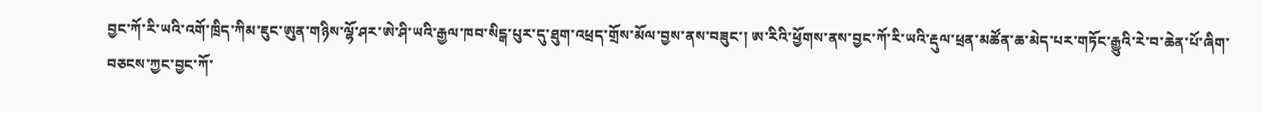བྱང་ཀོ་རི་ཡའི་འགོ་ཁྲིད་ཀིམ་ཇུང་ཨུན་གཉིས་ལྷོ་ཤར་ཨེ་ཤི་ཡའི་རྒྱལ་ཁབ་སིངྒ་པུར་དུ་ཐུག་འཕྲད་གྲོས་མོལ་བྱས་ནས་བཟུང་། ཨ་རིའི་ཕྱོགས་ནས་བྱང་ཀོ་རི་ཡའི་རྡུལ་ཕྲན་མཚོན་ཆ་མེད་པར་གཏོང་རྒྱུའི་རེ་བ་ཆེན་པོ་ཞིག་བཅངས་ཀྱང་བྱང་ཀོ་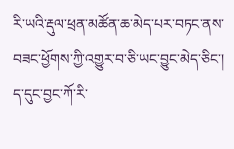རི་ཡའི་རྡུལ་ཕྲན་མཚོན་ཆ་མེད་པར་བཏང་ནས་བཟང་ཕྱོགས་ཀྱི་འགྱུར་བ་ཅི་ཡང་བྱུང་མེད་ཅིང་། ད་དུང་བྱང་ཀོ་རི་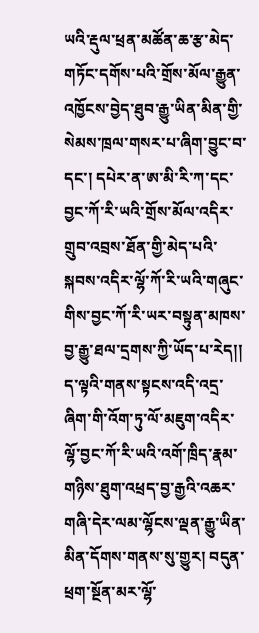ཡའི་རྡུལ་ཕྲན་མཚོན་ཆ་རྩ་མེད་གཏོང་དགོས་པའི་གྲོས་མོལ་རྒྱུན་འཁྱོངས་བྱེད་ཐུབ་རྒྱུ་ཡིན་མིན་གྱི་སེམས་ཁྲལ་གསར་པ་ཞིག་བྱུང་བ་དང་། དཔེར་ན་ཨ་མི་རི་ཀ་དང་བྱང་ཀོ་རི་ཡའི་གྲོས་མོལ་འདིར་གྲུབ་འབྲས་ཐོན་གྱི་མེད་པའི་སྐབས་འདིར་ལྷོ་ཀོ་རི་ཡའི་གཞུང་གིས་བྱང་ཀོ་རི་ཡར་བསྟུན་མཁས་བྱ་རྒྱུ་ཐལ་དྲགས་ཀྱི་ཡོད་པ་རེད།།
ད་ལྟའི་གནས་སྟངས་འདི་འདྲ་ཞིག་གི་འོག་ཏུ་ལོ་མཇུག་འདིར་ལྷོ་བྱང་ཀོ་རི་ཡའི་འགོ་ཁྲིད་རྣམ་གཉིས་ཐུག་འཕྲད་བྱ་རྒྱའི་འཆར་གཞི་དེར་ལམ་ལྷོངས་ལྡན་རྒྱུ་ཡིན་མིན་དོགས་གནས་སུ་གྱུར། བདུན་ཕྲག་སྔོན་མར་ལྷོ་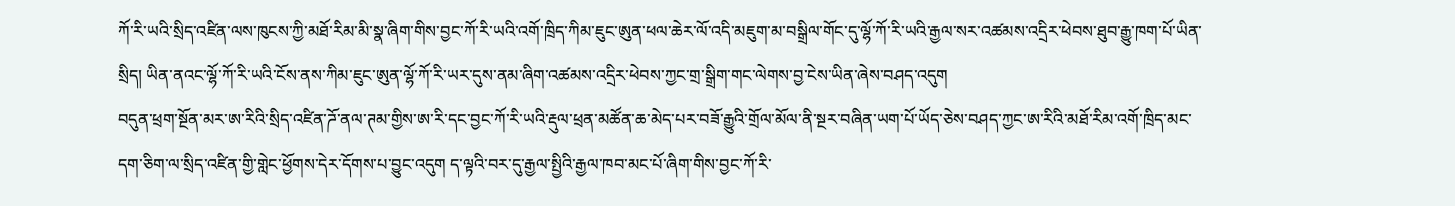ཀོ་རི་ཡའི་སྲིད་འཛིན་ལས་ཁུངས་ཀྱི་མཐོ་རིམ་མི་སྣ་ཞིག་གིས་བྱང་ཀོ་རི་ཡའི་འགོ་ཁྲིད་ཀིམ་ཇུང་ཨུན་ཕལ་ཆེར་ལོ་འདི་མཇུག་མ་བསྒྲིལ་གོང་དུ་ལྷོ་ཀོ་རི་ཡའི་རྒྱལ་སར་འཚམས་འདྲིར་ཕེབས་ཐུབ་རྒྱུ་ཁག་པོ་ཡིན་སྲིད། ཡིན་ནའང་ལྷོ་ཀོ་རི་ཡའི་ངོས་ནས་ཀིམ་ཇུང་ཨུན་ལྷོ་ཀོ་རི་ཡར་དུས་ནམ་ཞིག་འཚམས་འདྲིར་ཕེབས་ཀྱང་གྲ་སྒྲིག་གང་ལེགས་བྱ་ངེས་ཡིན་ཞེས་བཤད་འདུག
བདུན་ཕྲག་སྔོན་མར་ཨ་རིའི་སྲིད་འཛིན་ཌོ་ནལ་ཊམ་གྱིས་ཨ་རི་དང་བྱང་ཀོ་རི་ཡའི་རྡུལ་ཕྲན་མཚོན་ཆ་མེད་པར་བཟོ་རྒྱུའི་གྲོལ་མོལ་ནི་སྔར་བཞིན་ཡག་པོ་ཡོད་ཅེས་བཤད་ཀྱང་ཨ་རིའི་མཐོ་རིམ་འགོ་ཁྲིད་མང་དག་ཅིག་ལ་སྲིད་འཛིན་གྱི་གླེང་ཕྱོགས་དེར་དོགས་པ་བྱུང་འདུག ད་ལྟའི་བར་དུ་རྒྱལ་སྤྱིའི་རྒྱལ་ཁབ་མང་པོ་ཞིག་གིས་བྱང་ཀོ་རི་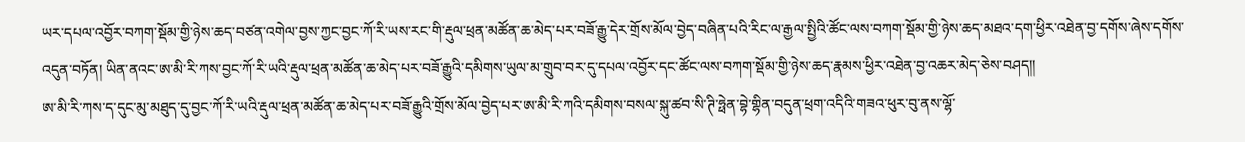ཡར་དཔལ་འབྱོར་བཀག་སྡོམ་གྱི་ཉེས་ཆད་བཙན་འགེལ་བྱས་ཀྱང་བྱང་ཀོ་རི་ཡས་རང་གི་རྡུལ་ཕྲན་མཚོན་ཆ་མེད་པར་བཟོ་རྒྱུ་དེར་གྲོས་མོལ་བྱེད་བཞིན་པའི་རིང་ལ་རྒྱལ་སྤྱིའི་ཚོང་ལས་བཀག་སྡོམ་གྱི་ཉེས་ཆད་མཐའ་དག་ཕྱིར་འཐེན་བྱ་དགོས་ཞེས་དགོས་འདུན་བཏོན། ཡིན་ནའང་ཨ་མི་རི་ཀས་བྱང་ཀོ་རི་ཡའི་རྡུལ་ཕྲན་མཚོན་ཆ་མེད་པར་བཟོ་རྒྱུའི་དམིགས་ཡུལ་མ་གྲུབ་བར་དུ་དཔལ་འབྱོར་དང་ཚོང་ལས་བཀག་སྡོམ་གྱི་ཉེས་ཆད་རྣམས་ཕྱིར་འཐེན་བྱ་འཆར་མེད་ཅེས་བཤད།།
ཨ་མི་རི་ཀས་ད་དུང་མུ་མཐུད་དུ་བྱང་ཀོ་རི་ཡའི་རྡུལ་ཕྲན་མཚོན་ཆ་མེད་པར་བཟོ་རྒྱུའི་གྲོས་མོལ་བྱེད་པར་ཨ་མི་རི་ཀའི་དམིགས་བསལ་སྐུ་ཚབ་སི་ཊི་ཧྥེན་བྷེ་གྷིན་བདུན་ཕྲག་འདིའི་གཟའ་ཕུར་བུ་ནས་ལྷོ་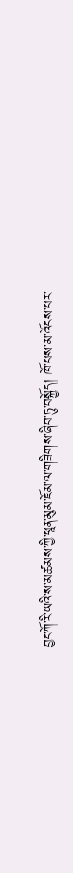བྱང་ཀོ་རི་ཡའི་ས་མཚམས་ཀྱི་ཕཱན་མུམ་ཇོམ་ལ་གཟིགས་ཞིབ་ཏུ་བསྐྱོད། ཁོ་པས་མ་འོངས་པར་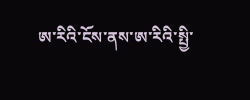ཨ་རིའི་ངོས་ནས་ཨ་རིའི་སྤྱི་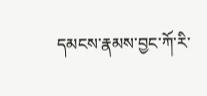དམངས་རྣམས་བྱང་ཀོ་རི་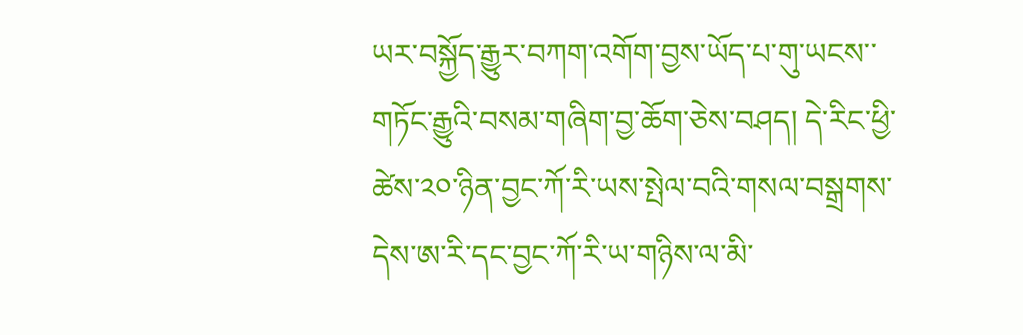ཡར་བསྐྱོད་རྒྱུར་བཀག་འགོག་བྱས་ཡོད་པ་གུ་ཡངས་་གཏོང་རྒྱུའི་བསམ་གཞིག་བྱ་ཆོག་ཅེས་བཤད། དེ་རིང་ཕྱི་ཚེས་༢༠་ཉིན་བྱང་ཀོ་རི་ཡས་སྤེལ་བའི་གསལ་བསྒྲགས་དེས་ཨ་རི་དང་བྱང་ཀོ་རི་ཡ་གཉིས་ལ་མི་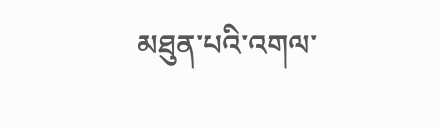མཐུན་པའི་འགལ་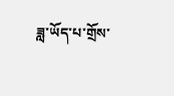ཟླ་ཡོད་པ་གྲོས་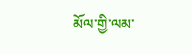མོལ་གྱི་ལམ་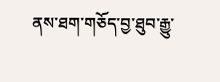ནས་ཐག་གཅོད་བྱ་ཐུབ་རྒྱུ་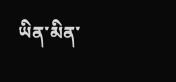ཡིན་མིན་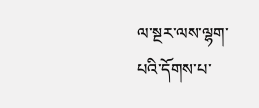ལ་སྔར་ལས་ལྷག་པའི་དོགས་པ་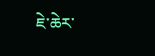ཇེ་ཆེར་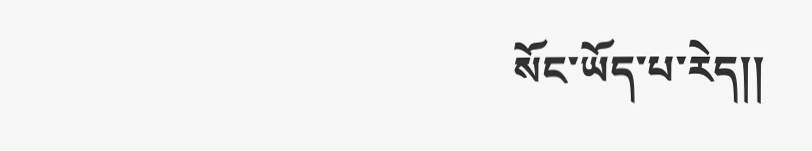སོང་ཡོད་པ་རེད།།